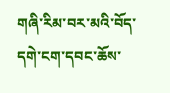གཞི་རིམ་བར་མའི་བོད་དགེ་ངག་དབང་ཆོས་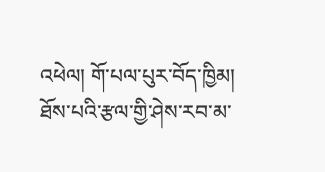འཕེལ། གོ་པལ་པུར་བོད་ཁྱིམ།
ཐོས་པའི་རྩལ་གྱི་ཤེས་རབ་མ་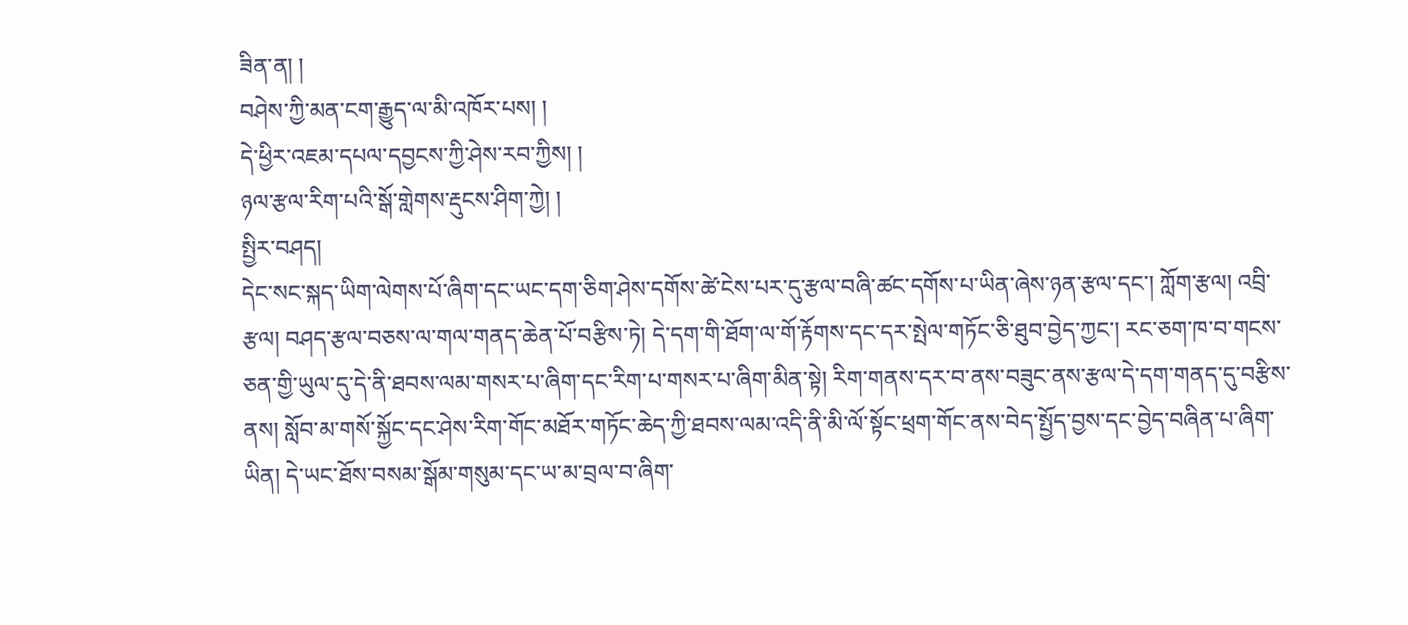ཟིན་ན། །
བཤེས་ཀྱི་མན་ངག་རྒྱུད་ལ་མི་འཁོར་པས། །
དེ་ཕྱིར་འཇམ་དཔལ་དབྱངས་ཀྱི་ཤེས་རབ་ཀྱིས། །
ཉལ་རྩལ་རིག་པའི་སྒོ་གླེགས་རྡུངས་ཤིག་ཀྱེ། །
སྤྱིར་བཤད།
དེང་སང་སྐད་ཡིག་ལེགས་པོ་ཞིག་དང་ཡང་དག་ཅིག་ཤེས་དགོས་ཚེ་ངེས་པར་དུ་རྩལ་བཞི་ཚང་དགོས་པ་ཡིན་ཞེས་ཉན་རྩལ་དང་། ཀློག་རྩལ། འབྲི་རྩལ། བཤད་རྩལ་བཅས་ལ་གལ་གནད་ཆེན་པོ་བརྩིས་ཏེ། དེ་དག་གི་ཐོག་ལ་གོ་རྟོགས་དང་དར་སྤེལ་གཏོང་ཅི་ཐུབ་བྱེད་ཀྱང་། རང་ཅག་ཁ་བ་གངས་ཅན་གྱི་ཡུལ་དུ་དེ་ནི་ཐབས་ལམ་གསར་པ་ཞིག་དང་རིག་པ་གསར་པ་ཞིག་མིན་སྟེ། རིག་གནས་དར་བ་ནས་བཟུང་ནས་རྩལ་དེ་དག་གནད་དུ་བརྩིས་ནས། སློབ་མ་གསོ་སྐྱོང་དང་ཤེས་རིག་གོང་མཐོར་གཏོང་ཆེད་ཀྱི་ཐབས་ལམ་འདི་ནི་མི་ལོ་སྟོང་ཕྲག་གོང་ནས་བེད་སྤྱོད་བྱས་དང་བྱེད་བཞིན་པ་ཞིག་ཡིན། དེ་ཡང་ཐོས་བསམ་སྒོམ་གསུམ་དང་ཡ་མ་བྲལ་བ་ཞིག་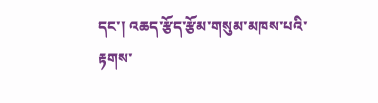དང་། འཆད་རྩོད་རྩོམ་གསུམ་མཁས་པའི་རྟགས་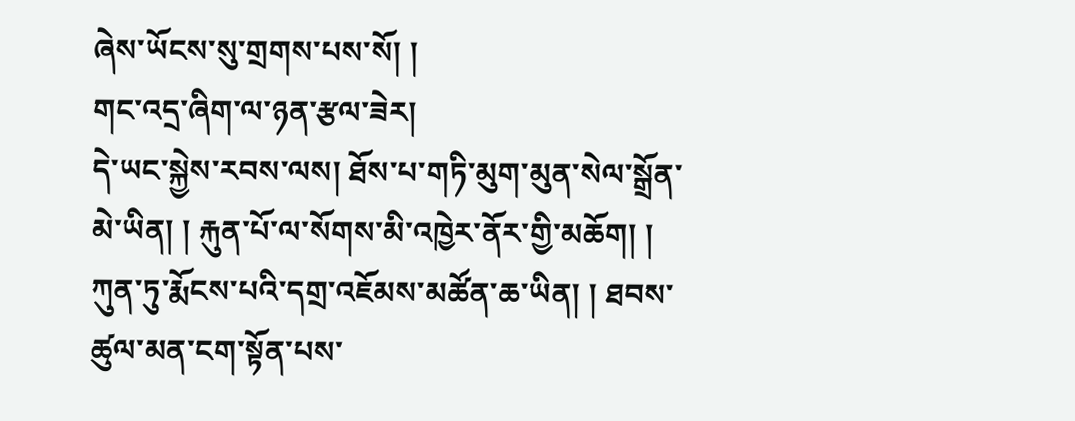ཞེས་ཡོངས་སུ་གྲགས་པས་སོ། །
གང་འདྲ་ཞིག་ལ་ཉན་རྩལ་ཟེར།
དེ་ཡང་སྐྱེས་རབས་ལས། ཐོས་པ་གཏི་མུག་མུན་སེལ་སྒྲོན་མེ་ཡིན། ། རྐུན་པོ་ལ་སོགས་མི་འཁྱེར་ནོར་གྱི་མཆོག། ། ཀུན་ཏུ་རྨོངས་པའི་དགྲ་འཇོམས་མཚོན་ཆ་ཡིན། ། ཐབས་ཚུལ་མན་ངག་སྟོན་པས་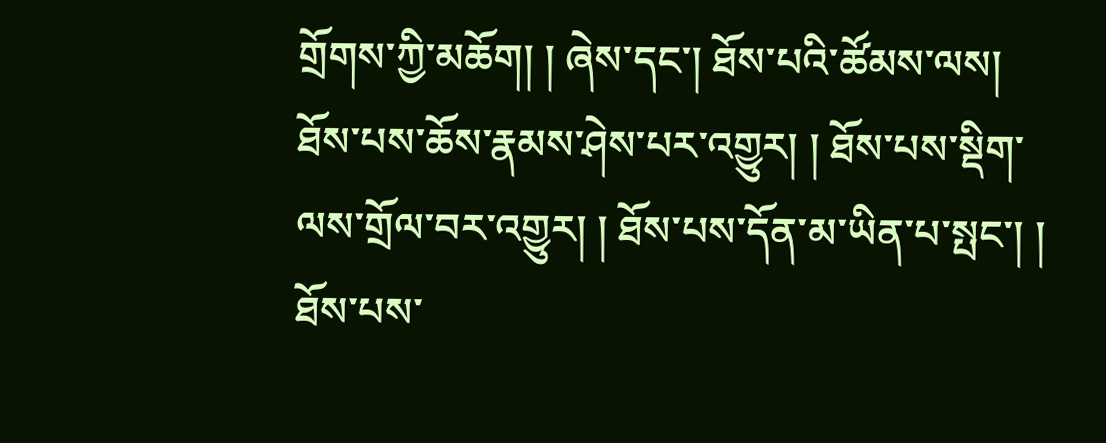གྲོགས་ཀྱི་མཆོག། ། ཞེས་དང་། ཐོས་པའི་ཚོམས་ལས། ཐོས་པས་ཆོས་རྣམས་ཤེས་པར་འགྱུར། ། ཐོས་པས་སྡིག་ལས་གྲོལ་བར་འགྱུར། ། ཐོས་པས་དོན་མ་ཡིན་པ་སྤང་། ། ཐོས་པས་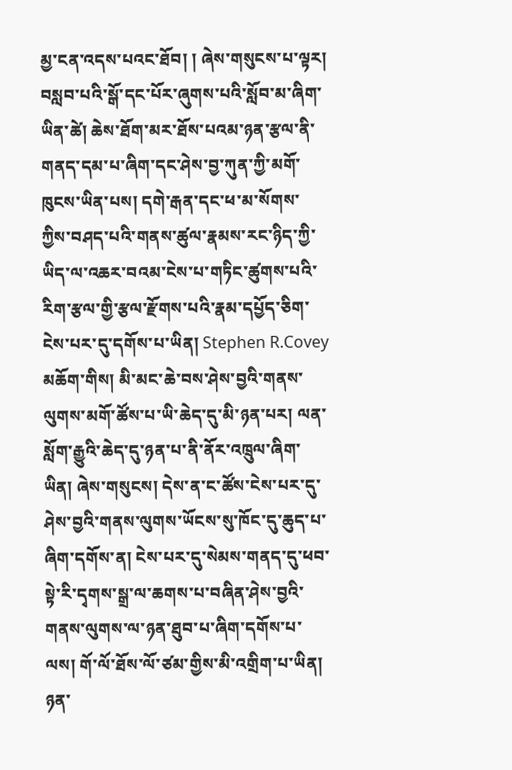མྱ་ངན་འདས་པའང་ཐོབ། ། ཞེས་གསུངས་པ་ལྟར། བསླབ་པའི་སྒོ་དང་པོར་ཞུགས་པའི་སློབ་མ་ཞིག་ཡིན་ཚེ། ཆེས་ཐོག་མར་ཐོས་པའམ་ཉན་རྩལ་ནི་གནད་དམ་པ་ཞིག་དང་ཤེས་བྱ་ཀུན་ཀྱི་མགོ་ཁུངས་ཡིན་པས། དགེ་རྒན་དང་ཕ་མ་སོགས་ཀྱིས་བཤད་པའི་གནས་ཚུལ་རྣམས་རང་ཉིད་ཀྱི་ཡིད་ལ་འཆར་བའམ་ངེས་པ་གཏིང་ཚུགས་པའི་རིག་རྩལ་གྱི་རྩལ་རྫོགས་པའི་རྣམ་དཔྱོད་ཅིག་ངེས་པར་དུ་དགོས་པ་ཡིན། Stephen R.Covey མཆོག་གིས། མི་མང་ཆེ་བས་ཤེས་བྱའི་གནས་ལུགས་མགོ་ཚོས་པ་ཡི་ཆེད་དུ་མི་ཉན་པར། ལན་སློག་རྒྱུའི་ཆེད་དུ་ཉན་པ་ནི་ནོར་འཁྲུལ་ཞིག་ཡིན། ཞེས་གསུངས། དེས་ན་ང་ཚོས་ངེས་པར་དུ་ཤེས་བྱའི་གནས་ལུགས་ཡོངས་སུ་ཁོང་དུ་ཆུད་པ་ཞིག་དགོས་ན། ངེས་པར་དུ་སེམས་གནད་དུ་ཕབ་སྟེ་རི་དྭགས་སྒྲ་ལ་ཆགས་པ་བཞིན་ཤེས་བྱའི་གནས་ལུགས་ལ་ཉན་ཐུབ་པ་ཞིག་དགོས་པ་ལས། གོ་ལོ་ཐོས་ལོ་ཙམ་གྱིས་མི་འགྲིག་པ་ཡིན།
ཉན་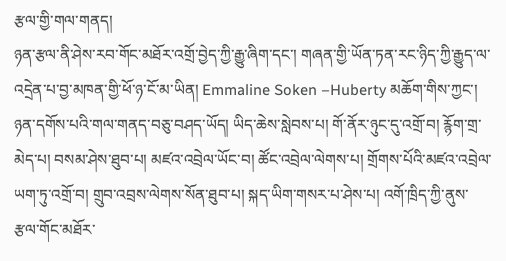རྩལ་གྱི་གལ་གནད།
ཉན་རྩལ་ནི་ཤེས་རབ་གོང་མཐོར་འགྲོ་བྱེད་ཀྱི་རྒྱུ་ཞིག་དང་། གཞན་གྱི་ཡོན་ཏན་རང་ཉིད་ཀྱི་རྒྱུད་ལ་འདྲེན་པ་བྱ་མཁན་གྱི་ཕོ་ཉ་ངོ་མ་ཡིན། Emmaline Soken –Huberty མཆོག་གིས་ཀྱང་། ཉན་དགོས་པའི་གལ་གནད་བཅུ་བཤད་ཡོད། ཡིད་ཆེས་སླེབས་པ། གོ་ནོར་ཉུང་དུ་འགྲོ་བ། རྙོག་གྲ་མེད་པ། བསམ་ཤེས་ཐུབ་པ། མཛའ་འབྲེལ་ཡོང་བ། ཚོང་འབྲེལ་ལེགས་པ། གྲོགས་པོའི་མཛའ་འབྲེལ་ཡག་ཏུ་འགྲོ་བ། གྲུབ་འབྲས་ལེགས་སོན་ཐུབ་པ། སྐད་ཡིག་གསར་པ་ཤེས་པ། འགོ་ཁྲིད་ཀྱི་ནུས་རྩལ་གོང་མཐོར་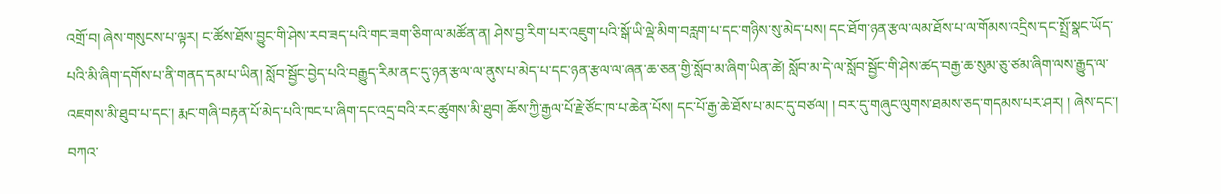འགྲོ་བ། ཞེས་གསུངས་པ་ལྟར། ང་ཚོས་ཐོས་བྱུང་གི་ཤེས་རབ་ཟད་པའི་གང་ཟག་ཅིག་ལ་མཚོན་ན། ཤེས་བྱ་རིག་པར་འཇུག་པའི་སྒོ་ཡི་ལྡེ་མིག་བརླག་པ་དང་གཉིས་སུ་མེད་པས། དང་ཐོག་ཉན་རྩལ་ལམ་ཐོས་པ་ལ་གོམས་འདྲིས་དང་སྤྲོ་སྣང་ཡོད་པའི་མི་ཞིག་དགོས་པ་ནི་གནད་དམ་པ་ཡིན། སློབ་སྦྱོང་བྱེད་པའི་བརྒྱུད་རིམ་ནང་དུ་ཉན་རྩལ་ལ་ནུས་པ་མེད་པ་དང་ཉན་རྩལ་ལ་ཞན་ཆ་ཅན་གྱི་སློབ་མ་ཞིག་ཡིན་ཚེ། སློབ་མ་དེ་ལ་སློབ་སྦྱོང་གི་ཤེས་ཚད་བརྒྱ་ཆ་སུམ་ཅུ་ཙམ་ཞིག་ལས་རྒྱུད་ལ་འཇགས་མི་ཐུབ་པ་དང་། རྨང་གཞི་བརྟན་པོ་མེད་པའི་ཁང་པ་ཞིག་དང་འདྲ་བའི་རང་ཚུགས་མི་ཐུབ། ཆོས་ཀྱི་རྒྱལ་པོ་རྗེ་ཙོང་ཁ་པ་ཆེན་པོས། དང་པོ་རྒྱ་ཆེ་ཐོས་པ་མང་དུ་བཙལ། ། བར་དུ་གཞུང་ལུགས་ཐམས་ཅད་གདམས་པར་ཤར། ། ཞེས་དང་། བཀའ་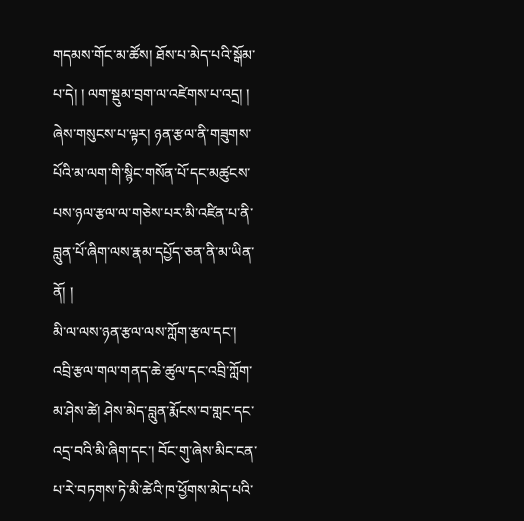གདམས་གོང་མ་ཚོས། ཐོས་པ་མེད་པའི་སྒོམ་པ་དེ། ། ལག་སྡུམ་བྲག་ལ་འཛེགས་པ་འདྲ། ། ཞེས་གསུངས་པ་ལྟར། ཉན་རྩལ་ནི་གཟུགས་པོའི་མ་ལག་གི་སྙིང་གསོན་པོ་དང་མཚུངས་པས་ཉལ་རྩལ་ལ་གཅེས་པར་མི་འཛིན་པ་ནི་བླུན་པོ་ཞིག་ལས་རྣམ་དཔྱོད་ཅན་ནི་མ་ཡིན་ནོ། །
མི་ལ་ལས་ཉན་རྩལ་ལས་ཀློག་རྩལ་དང་། འབྲི་རྩལ་གལ་གནད་ཆེ་ཚུལ་དང་འབྲི་ཀློག་མ་ཤེས་ཚེ། ཤེས་མེད་བླུན་རྨོངས་བ་གླང་དང་འདྲ་བའི་མི་ཞིག་དང་། བོང་གུ་ཞེས་མིང་ངན་པ་རེ་བཏགས་ཏེ་མི་ཚེའི་ཁ་ཕྱོགས་མེད་པའི་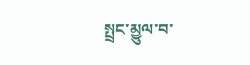སྤྲང་མྱུལ་བ་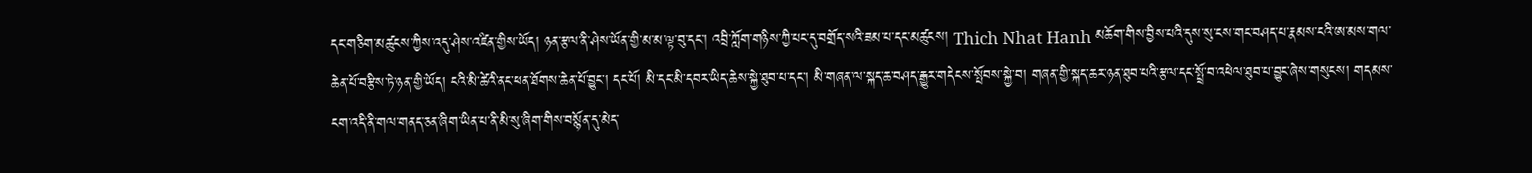དང་གཅིག་མཚུངས་ཀྱིས་འདུ་ཤེས་འཛིན་གྱིས་ཡོད། ཉན་རྩལ་ནི་ཤེས་ཡོན་གྱི་མ་མ་ལྟ་བུ་དང་། འབྲི་ཀློག་གཉིས་ཀྱི་པང་དུ་བགྲོད་སའི་ཟམ་པ་དང་མཚུངས། Thich Nhat Hanh མཆོག་གིས་བྱིས་པའི་དུས་སུ་ངས་གང་བཤད་པ་རྣམས་ངའི་ཨ་མས་གལ་ཆེན་པོ་བརྩིས་ཏེ་ཉན་གྱི་ཡོད། ངའི་མི་ཚེའི་ནང་ཕན་ཐོགས་ཆེན་པོ་བྱུང་། དང་པོ། མི་དང་མི་དབར་ཡིད་ཆེས་སྐྱེ་ཐུབ་པ་དང་། མི་གཞན་ལ་སྐད་ཆ་བཤད་རྒྱུར་གདེངས་སྤོབས་སྐྱེ་བ། གཞན་གྱི་སྐད་ཆར་ཉན་ཐུབ་པའི་རྩལ་དང་སྤྲོ་བ་འཕེལ་ཐུབ་པ་བྱུང་ཞེས་གསུངས། གདམས་ངག་འདི་ནི་གལ་གནད་ཅན་ཞིག་ཡིན་པ་ནི་མི་སུ་ཞིག་གིས་བསྙོན་དུ་མེད་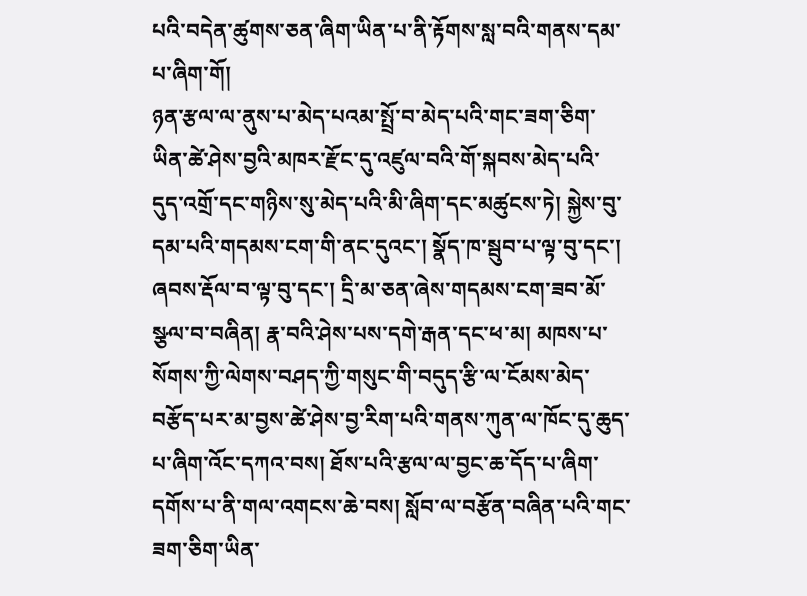པའི་བདེན་ཚུགས་ཅན་ཞིག་ཡིན་པ་ནི་རྟོགས་སླ་བའི་གནས་དམ་པ་ཞིག་གོ།
ཉན་རྩལ་ལ་ནུས་པ་མེད་པའམ་སྤྲོ་བ་མེད་པའི་གང་ཟག་ཅིག་ཡིན་ཚེ་ཤེས་བྱའི་མཁར་རྫོང་དུ་འཛུལ་བའི་གོ་སྐབས་མེད་པའི་དུད་འགྲོ་དང་གཉིས་སུ་མེད་པའི་མི་ཞིག་དང་མཚུངས་ཏེ། སྐྱེས་བུ་དམ་པའི་གདམས་ངག་གི་ནང་དུའང་། སྣོད་ཁ་སྦུབ་པ་ལྟ་བུ་དང་། ཞབས་རྡོལ་བ་ལྟ་བུ་དང་། དྲི་མ་ཅན་ཞེས་གདམས་ངག་ཟབ་མོ་སྩལ་བ་བཞིན། རྣ་བའི་ཤེས་པས་དགེ་རྒན་དང་ཕ་མ། མཁས་པ་སོགས་ཀྱི་ལེགས་བཤད་ཀྱི་གསུང་གི་བདུད་རྩི་ལ་ངོམས་མེད་བརྩོད་པར་མ་བྱས་ཚེ་ཤེས་བྱ་རིག་པའི་གནས་ཀུན་ལ་ཁོང་དུ་ཆུད་པ་ཞིག་འོང་དཀའ་བས། ཐོས་པའི་རྩལ་ལ་བྱང་ཆ་དོད་པ་ཞིག་དགོས་པ་ནི་གལ་འགངས་ཆེ་བས། སློབ་ལ་བརྩོན་བཞིན་པའི་གང་ཟག་ཅིག་ཡིན་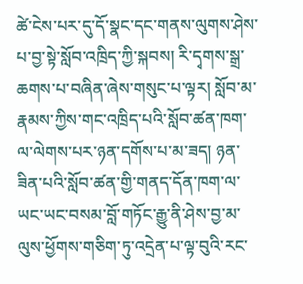ཚེ་ངེས་པར་དུ་དོ་སྣང་དང་གནས་ལུགས་ཤེས་པ་བྱ་སྟེ་སློབ་འཁྲིད་ཀྱི་སྐབས། རི་དྭགས་སྒྲ་ཆགས་པ་བཞིན་ཞེས་གསུང་པ་ལྟར། སློབ་མ་རྣམས་ཀྱིས་གང་འཁྲིད་པའི་སློབ་ཚན་ཁག་ལ་ལེགས་པར་ཉན་དགོས་པ་མ་ཟད། ཉན་ཟིན་པའི་སློབ་ཚན་གྱི་གནད་དོན་ཁག་ལ་ཡང་ཡང་བསམ་བློ་གཏོང་རྒྱུ་ནི་ཤེས་བྱ་མ་ལུས་ཕྱོགས་གཅིག་ཏུ་འདྲེན་པ་ལྟ་བུའི་རང་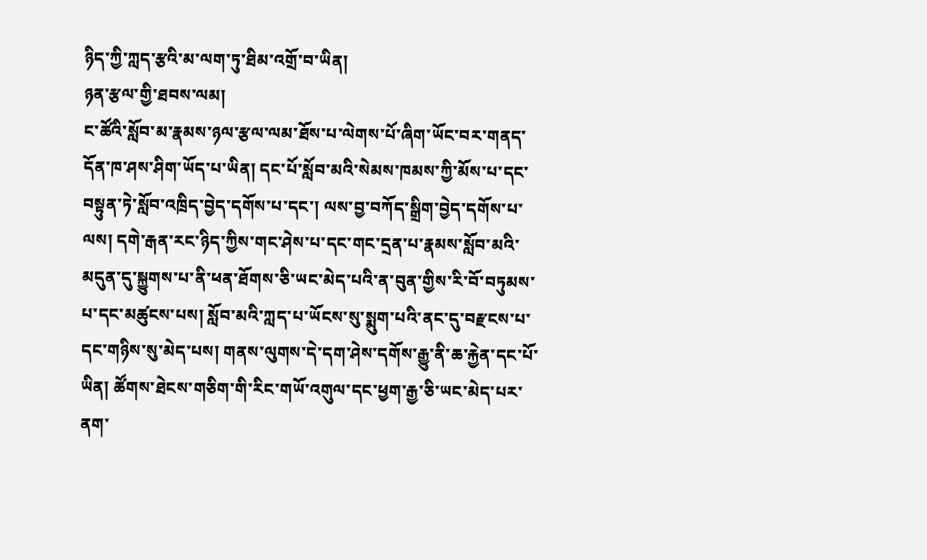ཉིད་ཀྱི་ཀླད་རྩའི་མ་ལག་ཏུ་ཐིམ་འགྲོ་བ་ཡིན།
ཉན་རྩལ་གྱི་ཐབས་ལམ།
ང་ཚོའི་སློབ་མ་རྣམས་ཉལ་རྩལ་ལམ་ཐོས་པ་ལེགས་པོ་ཞིག་ཡོང་བར་གནད་དོན་ཁ་ཤས་ཤིག་ཡོད་པ་ཡིན། དང་པོ་སློབ་མའི་སེམས་ཁམས་ཀྱི་མོས་པ་དང་བསྟུན་ཏེ་སློབ་འཁྲིད་བྱེད་དགོས་པ་དང་། ལས་བྱ་བཀོད་སྒྲིག་བྱེད་དགོས་པ་ལས། དགེ་རྒན་རང་ཉིད་ཀྱིས་གང་ཤེས་པ་དང་གང་དྲན་པ་རྣམས་སློབ་མའི་མདུན་དུ་སྐྱུགས་པ་ནི་ཕན་ཐོགས་ཅི་ཡང་མེད་པའི་ན་བུན་གྱིས་རི་བོ་བཏུམས་པ་དང་མཚུངས་པས། སློབ་མའི་ཀླད་པ་ཡོངས་སུ་སྨུག་པའི་ནང་དུ་བརྫངས་པ་དང་གཉིས་སུ་མེད་པས། གནས་ལུགས་དེ་དག་ཤེས་དགོས་རྒྱུ་ནི་ཆ་རྐྱེན་དང་པོ་ཡིན། ཚོགས་ཐེངས་གཅིག་གི་རིང་གཡོ་འགུལ་དང་ཕྱག་རྒྱ་ཅི་ཡང་མེད་པར་ནག་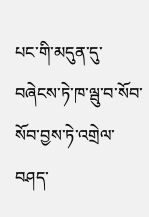པང་གི་མདུན་དུ་བཞེངས་ཏེ་ཁ་ལྦུ་བ་སོབ་སོབ་བྱས་ཏེ་འགྲེལ་བཤད་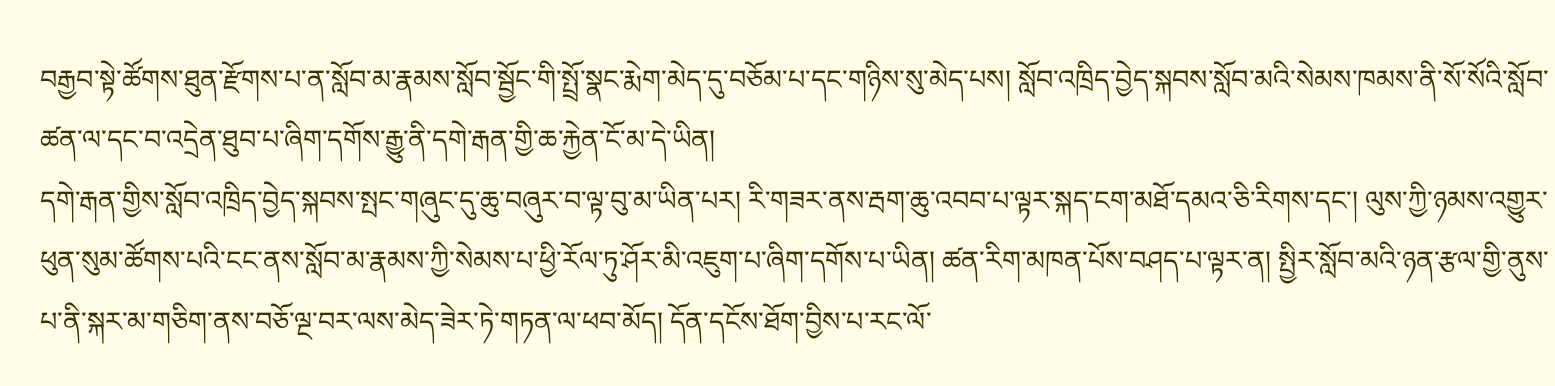བརྒྱབ་སྟེ་ཚོགས་ཐུན་རྫོགས་པ་ན་སློབ་མ་རྣམས་སློབ་སྦྱོང་གི་སྤྲོ་སྣང་རྨེག་མེད་དུ་བཅོམ་པ་དང་གཉིས་སུ་མེད་པས། སློབ་འཁྲིད་བྱེད་སྐབས་སློབ་མའི་སེམས་ཁམས་ནི་སོ་སོའི་སློབ་ཚན་ལ་དང་བ་འདྲེན་ཐུབ་པ་ཞིག་དགོས་རྒྱུ་ནི་དགེ་རྒན་གྱི་ཆ་རྐྱེན་ངོ་མ་དེ་ཡིན།
དགེ་རྒན་གྱིས་སློབ་འཁྲིད་བྱེད་སྐབས་སྤང་གཞུང་དུ་ཆུ་བཞུར་བ་ལྟ་བུ་མ་ཡིན་པར། རི་གཟར་ནས་རྦག་ཆུ་འབབ་པ་ལྟར་སྐད་ངག་མཐོ་དམའ་ཅི་རིགས་དང་། ལུས་ཀྱི་ཉམས་འགྱུར་ཕུན་སུམ་ཚོགས་པའི་ངང་ནས་སློབ་མ་རྣམས་ཀྱི་སེམས་པ་ཕྱི་རོལ་ཏུ་ཤོར་མི་འཇུག་པ་ཞིག་དགོས་པ་ཡིན། ཚན་རིག་མཁན་པོས་བཤད་པ་ལྟར་ན། སྤྱིར་སློབ་མའི་ཉན་རྩལ་གྱི་ནུས་པ་ནི་སྐར་མ་གཅིག་ནས་བཅོ་ལྔ་བར་ལས་མེད་ཟེར་ཏེ་གཏན་ལ་ཕབ་མོད། དོན་དངོས་ཐོག་བྱིས་པ་རང་ལོ་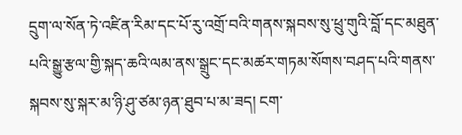དྲུག་ལ་སོན་ཏེ་འཛིན་རིམ་དང་པོ་རུ་འགྲོ་བའི་གནས་སྐབས་སུ་ཕྲུ་གུའི་བློ་དང་མཐུན་པའི་སྒྱུ་རྩལ་གྱི་སྐད་ཆའི་ལམ་ནས་སྒྲུང་དང་མཚར་གཏམ་སོགས་བཤད་པའི་གནས་སྐབས་སུ་སྐར་མ་ཉི་ཤུ་ཙམ་ཉན་ཐུབ་པ་མ་ཟད། ངག་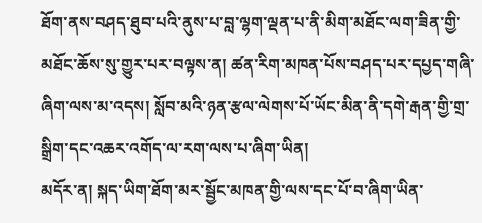ཐོག་ནས་བཤད་ཐུབ་པའི་ནུས་པ་བླ་ལྷག་ལྡན་པ་ནི་མིག་མཐོང་ལག་ཟིན་གྱི་མཐོང་ཆོས་སུ་གྱུར་པར་བལྟས་ན། ཚན་རིག་མཁན་པོས་བཤད་པར་དཔྱད་གཞི་ཞིག་ལས་མ་འདས། སློབ་མའི་ཉན་རྩལ་ལེགས་པོ་ཡོང་མིན་ནི་དགེ་རྒན་གྱི་གྲ་སྒྲིག་དང་འཆར་འགོད་ལ་རག་ལས་པ་ཞིག་ཡིན།
མདོར་ན། སྐད་ཡིག་ཐོག་མར་སྦྱོང་མཁན་གྱི་ལས་དང་པོ་བ་ཞིག་ཡིན་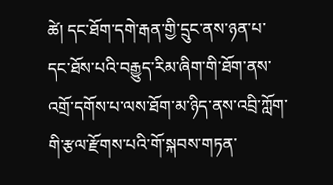ཚེ། དང་ཐོག་དགེ་རྒན་གྱི་དྲུང་ནས་ཉན་པ་དང་ཐོས་པའི་བརྒྱུད་རིམ་ཞིག་གི་ཐོག་ནས་འགྲོ་དགོས་པ་ལས་ཐོག་མ་ཉིད་ནས་འབྲི་ཀློག་གི་རྩལ་རྫོགས་པའི་གོ་སྐབས་གཏན་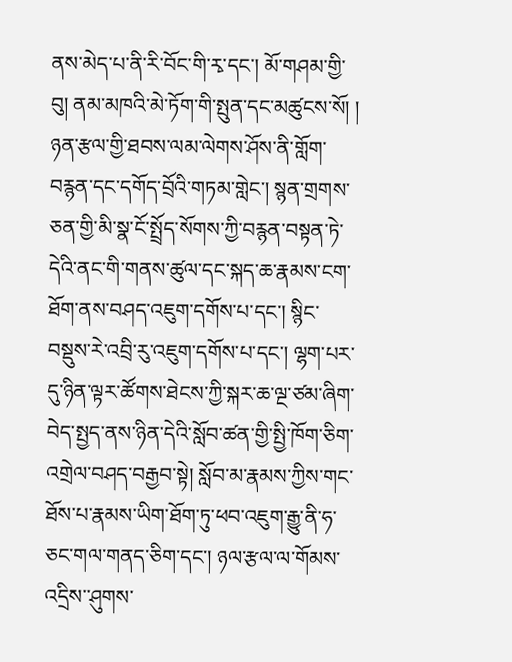ནས་མེད་པ་ནི་རི་བོང་གི་རྭ་དང་། མོ་གཤམ་གྱི་བུ། ནམ་མཁའི་མེ་ཏོག་གི་སྤུན་དང་མཚུངས་སོ། །
ཉན་རྩལ་གྱི་ཐབས་ལམ་ལེགས་ཤོས་ནི་གློག་བརྙན་དང་དགོད་བྲོའི་གཏམ་གླེང་། སྙན་གྲགས་ཅན་གྱི་མི་སྣ་ངོ་སྤྲོད་སོགས་ཀྱི་བརྙན་བསྟན་ཏེ་དེའི་ནང་གི་གནས་ཚུལ་དང་སྐད་ཆ་རྣམས་ངག་ཐོག་ནས་བཤད་འཇུག་དགོས་པ་དང་། སྙིང་བསྡུས་རེ་འབྲི་རུ་འཇུག་དགོས་པ་དང་། ལྷག་པར་དུ་ཉིན་ལྟར་ཚོགས་ཐེངས་ཀྱི་སྐར་ཆ་ལྔ་ཙམ་ཞིག་བེད་སྤྱད་ནས་ཉིན་དེའི་སློབ་ཚན་གྱི་སྤྱི་ཁོག་ཅིག་འགྲེལ་བཤད་བརྒྱབ་སྟེ། སློབ་མ་རྣམས་ཀྱིས་གང་ཐོས་པ་རྣམས་ཡིག་ཐོག་ཏུ་ཕབ་འཇུག་རྒྱུ་ནི་ཧ་ཅང་གལ་གནད་ཅིག་དང་། ཉལ་རྩལ་ལ་གོམས་འདྲིས་་ཤུགས་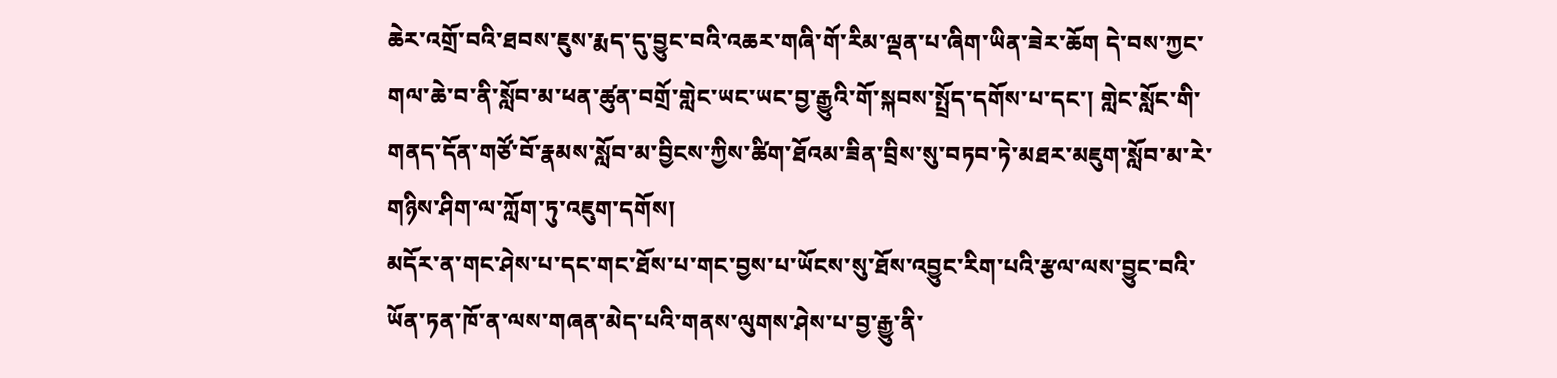ཆེར་འགྲོ་བའི་ཐབས་ཇུས་རྨད་དུ་བྱུང་བའི་འཆར་གཞི་གོ་རིམ་ལྡན་པ་ཞིག་ཡིན་ཟེར་ཆོག དེ་བས་ཀྱང་གལ་ཆེ་བ་ནི་སློབ་མ་ཕན་ཚུན་བགྲོ་གླེང་ཡང་ཡང་བྱ་རྒྱུའི་གོ་སྐབས་སྤྲོད་དགོས་པ་དང་། གླེང་སློང་གི་གནད་དོན་གཙོ་བོ་རྣམས་སློབ་མ་བྱིངས་ཀྱིས་ཚིག་ཐོའམ་ཟིན་བྲིས་སུ་བཏབ་ཏེ་མཐར་མཇུག་སློབ་མ་རེ་གཉིས་ཤིག་ལ་ཀློག་ཏུ་འཇུག་དགོས།
མདོར་ན་གང་ཤེས་པ་དང་གང་ཐོས་པ་གང་བྱས་པ་ཡོངས་སུ་ཐོས་འབྱུང་རིག་པའི་རྩལ་ལས་བྱུང་བའི་ཡོན་ཏན་ཁོ་ན་ལས་གཞན་མེད་པའི་གནས་ལུགས་ཤེས་པ་བྱ་རྒྱུ་ནི་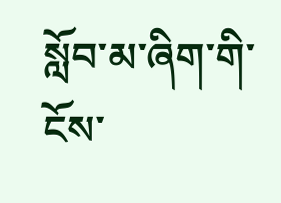སློབ་མ་ཞིག་གི་ངོས་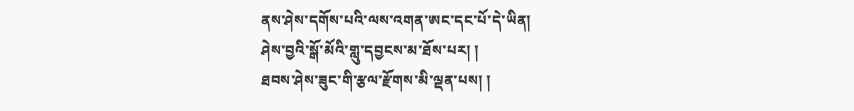ནས་ཤེས་དགོས་པའི་ལས་འགན་ཨང་དང་པོ་དེ་ཡིན།
ཤེས་བྱའི་སྒོ་མོའི་གླུ་དབྱངས་མ་ཐོས་པར། །
ཐབས་ཤེས་ཟུང་གི་རྩལ་རྫོགས་མི་ལྡན་པས། །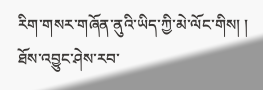རིག་གསར་གཞོན་ནུའི་ཡིད་ཀྱི་མེ་ལོང་གིས། །
ཐོས་འབྱུང་ཤེས་རབ་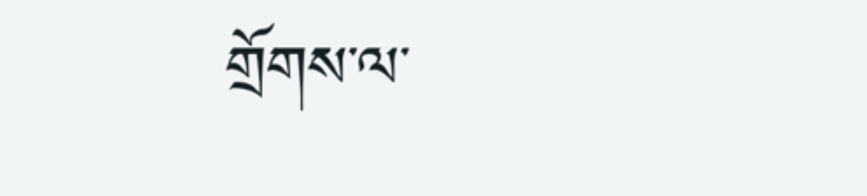གྲོགས་ལ་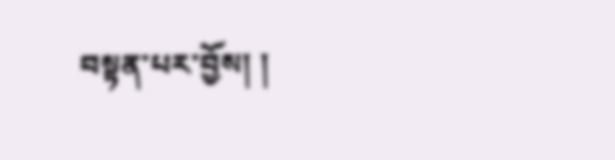བསྟན་པར་བྱོས། །